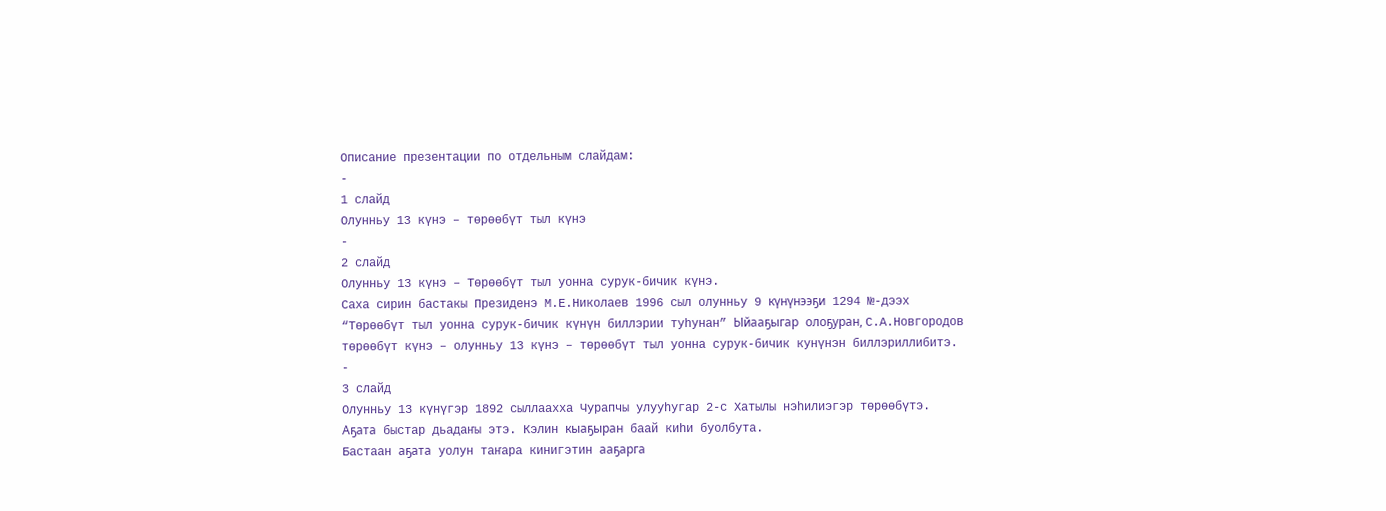Описание презентации по отдельным слайдам:
-
1 слайд
Олунньу 13 күнэ – төрөөбүт тыл күнэ
-
2 слайд
Олунньу 13 күнэ – Төрөөбүт тыл уонна сурук-бичик күнэ.
Саха сирин бастакы Президенэ М.Е.Николаев 1996 сыл олунньу 9 күнүнээҕи 1294 №-дээх “Төрөөбүт тыл уонна сурук-бичик күнүн биллэрии туһунан” Ыйааҕыгар олоҕуран, С.А.Новгородов төрөөбүт күнэ – олунньу 13 күнэ – төрөөбүт тыл уонна сурук-бичик кунүнэн биллэриллибитэ.
-
3 слайд
Олунньу 13 күнүгэр 1892 сыллаахха Чурапчы улууһугар 2-с Хатылы нэһилиэгэр төрөөбүтэ.
Аҕата быстар дьадаҥы этэ. Кэлин кыаҕыран баай киһи буолбута.
Бастаан аҕата уолун таҥара кинигэтин ааҕарга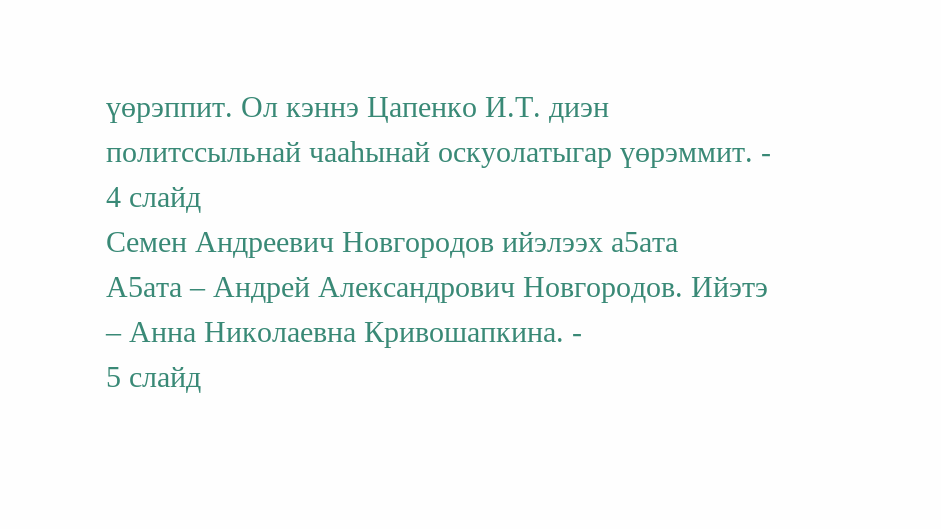үөрэппит. Ол кэннэ Цапенко И.Т. диэн политссыльнай чааһынай оскуолатыгар үөрэммит. -
4 слайд
Семен Андреевич Новгородов ийэлээх а5ата
А5ата – Андрей Александрович Новгородов. Ийэтэ – Анна Николаевна Кривошапкина. -
5 слайд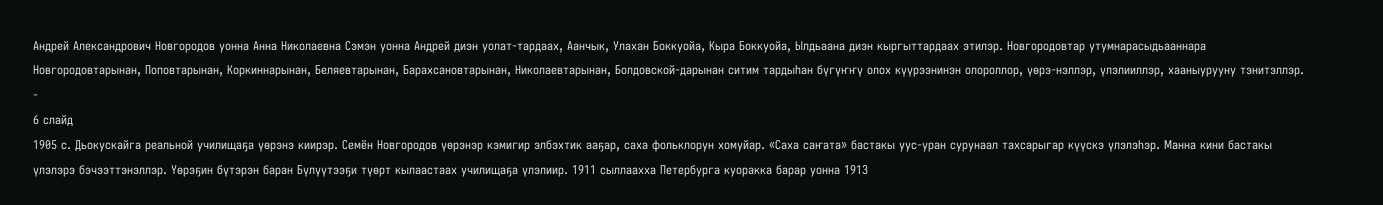Андрей Александрович Новгородов уонна Анна Николаевна Сэмэн уонна Андрей диэн уолат-тардаах, Аанчык, Улахан Боккуойа, Кыра Боккуойа, Ылдьаана диэн кыргыттардаах этилэр. Новгородовтар утумнарасыдьааннара Новгородовтарынан, Поповтарынан, Коркиннарынан, Беляевтарынан, Барахсановтарынан, Николаевтарынан, Болдовской-дарынан ситим тардыһан бүгүҥҥү олох күүрээнинэн олороллор, үөрэ-нэллэр, үлэлииллэр, хааныурууну тэнитэллэр.
-
6 слайд
1905 с. Дьокускайга реальной училищаҕа үөрэнэ киирэр. Семён Новгородов үөрэнэр кэмигир элбэхтик ааҕар, саха фольклорун хомуйар. «Саха саҥата» бастакы уус-уран сурунаал тахсарыгар күүскэ үлэлэhэр. Манна кини бастакы үлэлэрэ бэчээттэнэллэр. Үөрэҕин бүтэрэн баран Бүлүүтээҕи түөрт кылаастаах училищаҕа үлэлиир. 1911 сыллаахха Петербурга куоракка барар уонна 1913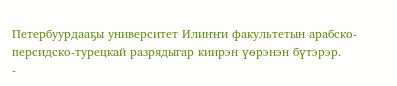Петербуурдааҕы университет Илиҥҥи факультетын арабско-персидско-турецкай разрядыгар киирэн үөрэнэн бүтэрэр.
-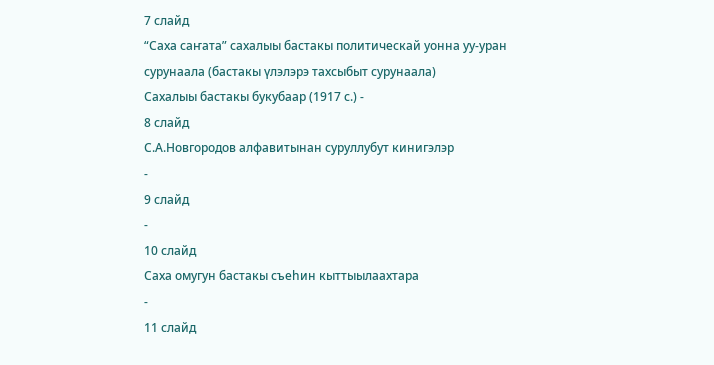7 слайд
“Саха саҥата” сахалыы бастакы политическай уонна уу-уран сурунаала (бастакы үлэлэрэ тахсыбыт сурунаала)
Сахалыы бастакы букубаар (1917 с.) -
8 слайд
С.А.Новгородов алфавитынан суруллубут кинигэлэр
-
9 слайд
-
10 слайд
Саха омугун бастакы съеһин кыттыылаахтара
-
11 слайд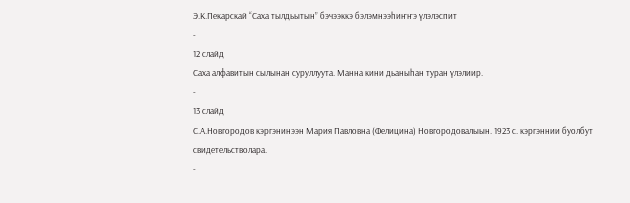Э.К.Пекарскай “Саха тылдьытын” бэчээккэ бэлэмнээһиҥҥэ үлэлэспит
-
12 слайд
Саха алфавитын сылынан суруллуута. Манна кини дьаныһан туран үлэлиир.
-
13 слайд
С.А.Новгородов кэргэнинээн Мария Павловна (Фелицина) Новгородовалыын. 1923 с. кэргэннии буолбут свидетельстволара.
-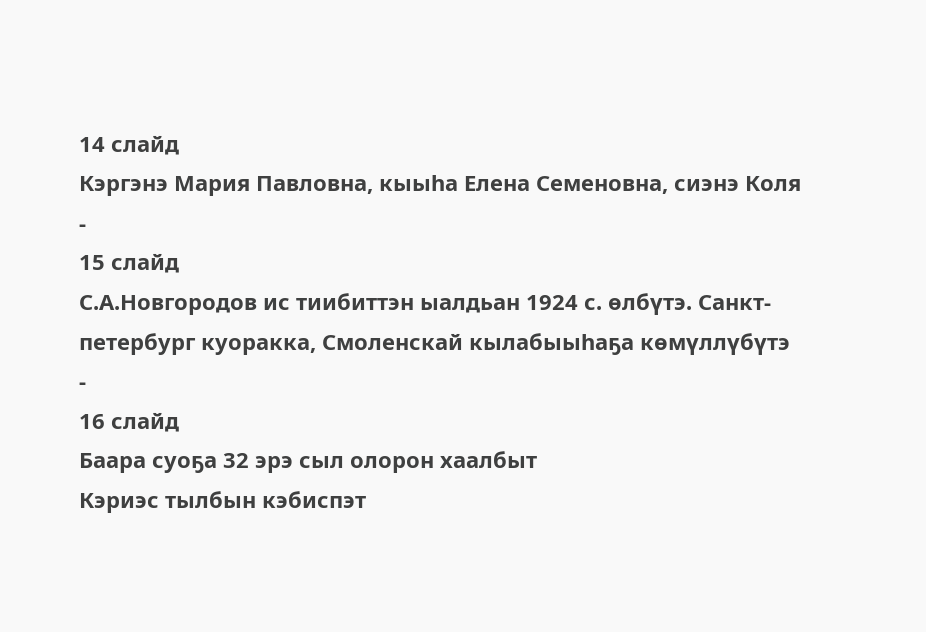14 слайд
Кэргэнэ Мария Павловна, кыыһа Елена Семеновна, сиэнэ Коля
-
15 слайд
С.А.Новгородов ис тиибиттэн ыалдьан 1924 с. өлбүтэ. Санкт-петербург куоракка, Смоленскай кылабыыһаҕа көмүллүбүтэ
-
16 слайд
Баара суоҕа 32 эрэ сыл олорон хаалбыт
Кэриэс тылбын кэбиспэт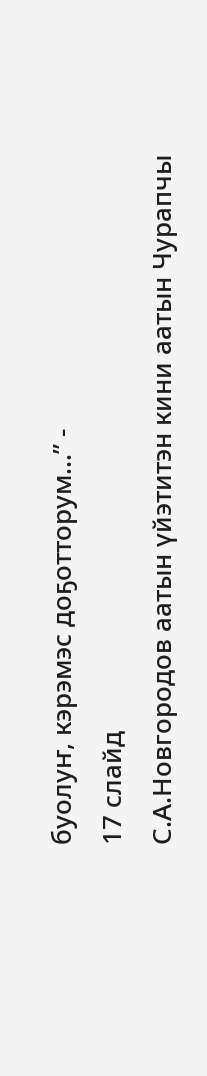буолуҥ, кэрэмэс доҕотторум…” -
17 слайд
С.А.Новгородов аатын үйэтитэн кини аатын Чурапчы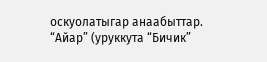оскуолатыгар анаабыттар.
“Айар” (уруккута “Бичик”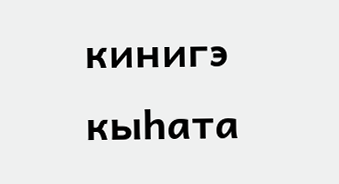кинигэ кыһата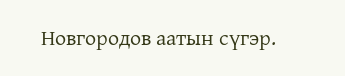Новгородов аатын сүгэр.